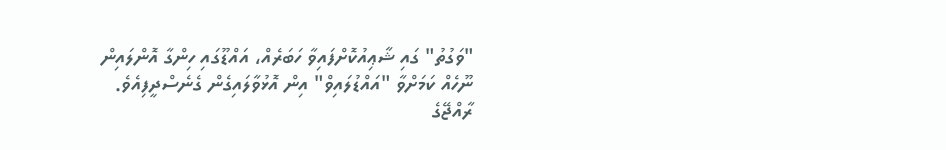"ވަގުތު" ގައި ޝާޢިއުކޮށްފައިވާ ހަބަރެއް، އައްޑޫގައި ހިންގާ އޮންލައިން ނޫހެއް ކަމަށްވާ "އައްޑުލައިވް" އިން އޮޅުވާލައިގެން ގެނެސްދީފިއެވެ.
ރާއްޖޭގެ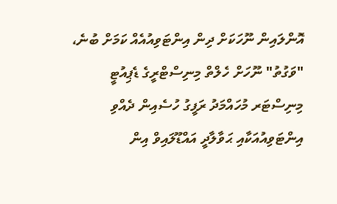އޮންލައިން ނޫހަކަށް ދިން އިންޓަވިއުއެއް ކަމަށް ބުނެ، "ވަގުތު" ނޫހަށް ހެލްތް މިނިސްޓްރީގެ ޑެޕިއުޓީ މިނިސްޓަރ މުހައްމަދު ރަފީގު ހުސެއިން ދެއްވި އިންޓަވިއުއަކާއި ޙަވާލާދީ އައްޑޫލައިވް އިން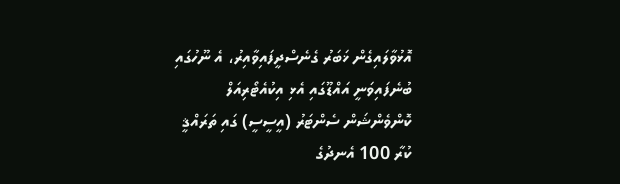އޮޅުވާލައިގެން ޚަބަރު ގެނެސްދީފައިވާއިރު، އެ ނޫހުގައި ބުނެފައިވަނީ އައްޑޫގައި އެޅި އިކުއެޓޯރިއަލް ކޮންވެންޝަން ސެންޓަރު (އީސީސީ) ގައި ތަރައްޤީ ކުރާ 100 އެނދުގެ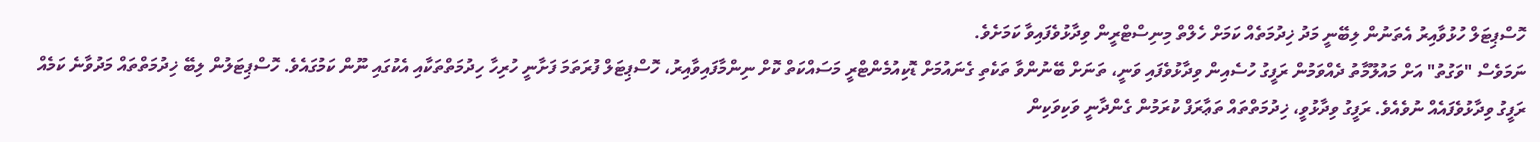ހޮސްޕިޓަލް ހުޅުވާއިރު އެތަނުން ލިބޭނީ މަދު ޚިދުމަތެއް ކަމަށް ހެލްތް މިނިސްޓްރީން ވިދާޅުވެފައިވާ ކަމަށެވެ.
ނަމަވެސް "ވަގުތު" އަށް މައުލޫމާތު ދެއްވަމުން ރަފީގު ހުސެއިން ވިދާޅުވެފައި ވަނީ، ތަނަށް ބޭނުންވާ ތަކެތި ގެނައުމަށް ޑޮކިއުމެންޓްރީ މަސައްކަތް ކޮށް ނިންމާފައިވާއިރު، ހޮސްޕިޓަލް ފުރަތަމަ ފަށާނީ ހުރިހާ ހިދުމަތްތަކާއި އެކުގައި ނޫން ކަމުގައެވެ. ހޮސްޕިޓަލުން ލިބޭ ޚިދުމަތްތައް މަދުވާނެ ކަމެއް ރަފީގު ވިދާޅުވެފައެއް ނުވެއެވެ. ރަފީގު ވިދާޅުވީ، ޚިދުމަތްތައް ތަޢާރަފް ކުރަމުން ގެންދާނީ ވަކިވަކިން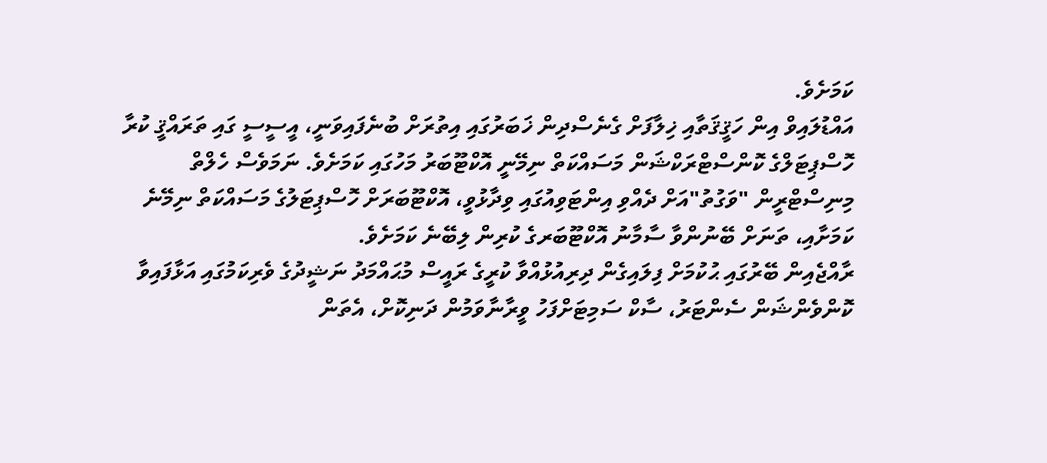ކަމަށެވެ.
އައްޑުލައިވް އިން ހަޤީޤަތާއި ޚިލާފަށް ގެނެސްދިން ޚަބަރުގައި އިތުރަށް ބުނެފައިވަނީ، އީސީސީ ގައި ތަރައްޤީ ކުރާ ހޮސްޕިޓަލްގެ ކޮންސްޓްރަކްޝަން މަސައްކަތް ނިމޭނީ އޮކްޓޫބަރު މަހުގައި ކަމަށެވެ. ނަމަވެސް ހެލްތް މިނިސްޓްރީން "ވަގުތު"އަށް ދެއްވި އިންޓަވިއުގައި ވިދާޅުވީ، އޮކްޓޫބަރަށް ހޮސްޕިޓަލުގެ މަސައްކަތް ނިމޭނެ ކަމަށާއި، ތަނަށް ބޭނުންވާ ސާމާނު އޮކްޓޫބަރގެ ކުރިން ލިބޭނެ ކަމަށެވެ.
ރާއްޖެއިން ބޭރުގައި ޙުކުމަށް ފިލައިގެން ދިރިއުޅުއްވާ ކުރީގެ ރައީސް މުޙައްމަދު ނަޝީދުގެ ވެރިކަމުގައި އަޅާފައިވާ ކޮންވެންޝަން ސެންޓަރު، ސާކް ސަމިޓަށްފަހު ވީރާނާވަމުން ދަނިކޮށް، އެތަން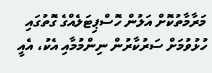މަރާމާތުކޮށް އަލުން ހޮސްޕިޓަލެއްގެ ގޮތުގައި ހުޅުވުމަށް ސަރުކާރުން ނިންމުމާއި އެކު، އެއީ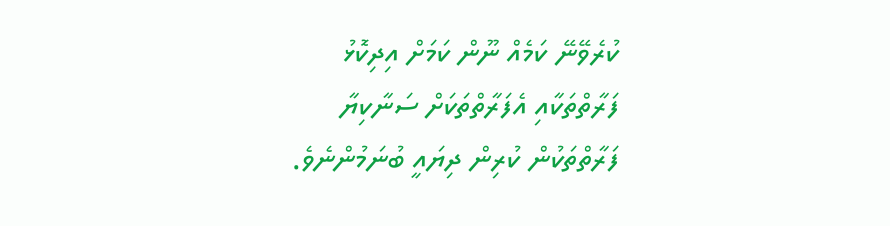ކުރެވޭނޭ ކަމެއް ނޫން ކަމަށް އިދިކޮޅު ފަރާތްތަކާއި އެފަރާތްތަކަށް ސަނާކިޔާ ފަރާތްތަކުން ކުރިން ދިޔައީ ބުނަމުންނެވެ.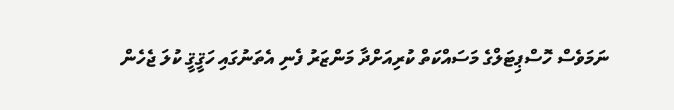ނަމަވެސް ހޮސްޕިޓަލްގެ މަސައްކަތް ކުރިއަށްދާ މަންޒަރު ފެނި އެތަނުގައި ހަޤީޤީ ކުލަ ޖެހެން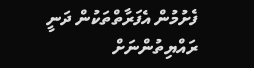ފެށުމުން އެފަރާތްތަކުން ދަނީ ރައްޔިތުންނަށް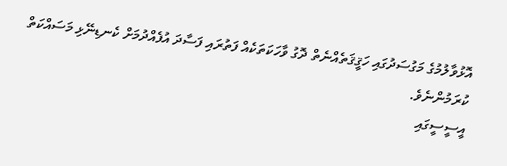އޮޅުވާލުމުގެ މަގުސަދުގައި ހަޤީޤަތެއްނެތް ދޮގު ވާހަކަތަކެއް ފަތުރައި ފަސާދަ އުފެއްދުމަށް ކެނޑިނޭޅި މަސައްކަތް ކުރަމުންނެވެ.
އީސީސީގައި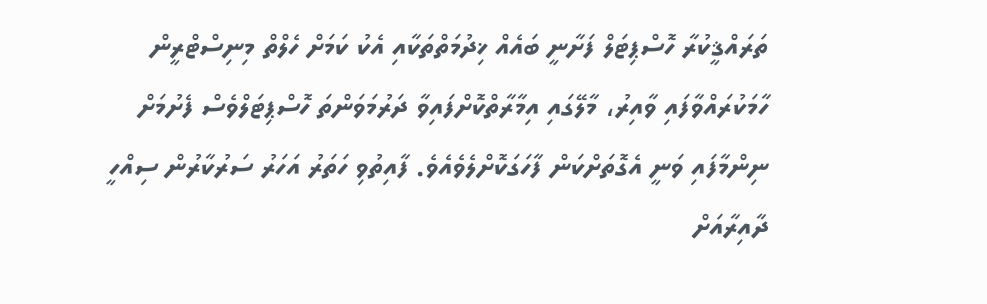ތަރައްޤީކުރާ ހޮސްޕިޓަލް ފަށާނީ ބައެއް ޚިދުމަތްތަކާއި އެކު ކަމަށް ހެލްތް މިނިސްޓްރީން ހާމަކުރައްވާފައި ވާއިރު، މާލޭގައި އިމާރާތްކޮށްފައިވާ ދަރުމަވަންތަ ހޮސްޕިޓަލްވެސް ފެށުމަށް ނިންމާފައި ވަނީ އެގޮތަށްކަން ފާހަގަކޮށްލެވެއެވެ. ފާއިތުވި ހަތަރު އަހަރު ސަރުކާރުން ސިއްހީ ދާއިރާއަށް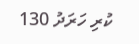ކުރި ހަރަދު 130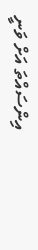އިންސައްތަ އަށް ވަނީ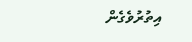އިތުރުވެގެން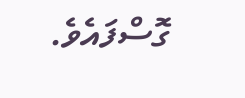ގޮސްފައެވެ.